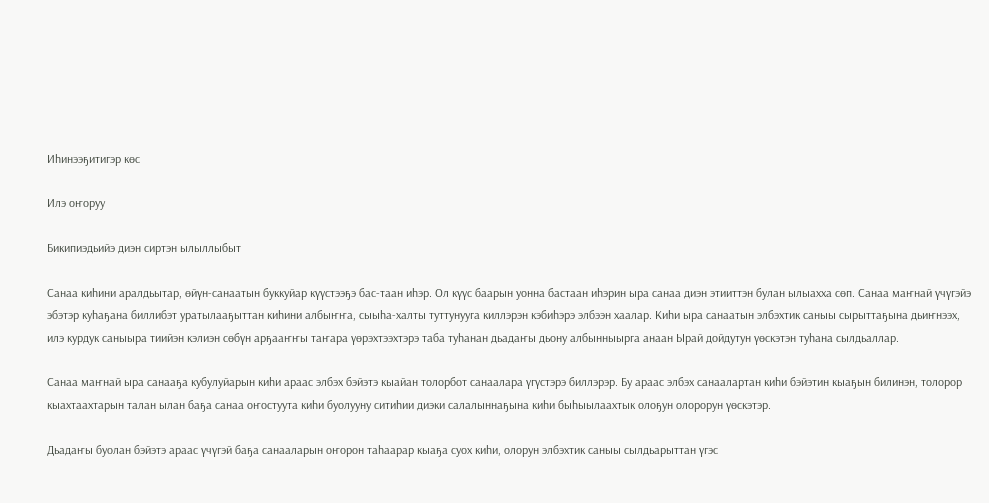Иһинээҕитигэр көс

Илэ оҥоруу

Бикипиэдьийэ диэн сиртэн ылыллыбыт

Санаа киһини аралдьытар, өйүн-санаатын буккуйар күүстээҕэ бас-таан иһэр. Ол күүс баарын уонна бастаан иһэрин ыра санаа диэн этииттэн булан ылыахха сөп. Санаа маҥнай үчүгэйэ эбэтэр куһаҕана биллибэт уратылааҕыттан киһини албыҥҥа, сыыһа-халты туттунууга киллэрэн кэбиһэрэ элбээн хаалар. Киһи ыра санаатын элбэхтик саныы сырыттаҕына дьиҥнээх, илэ курдук саныыра тиийэн кэлиэн сөбүн арҕааҥҥы таҥара үөрэхтээхтэрэ таба туһанан дьадаҥы дьону албынныырга анаан Ырай дойдутун үөскэтэн туһана сылдьаллар.

Санаа маҥнай ыра санааҕа кубулуйарын киһи араас элбэх бэйэтэ кыайан толорбот санаалара үгүстэрэ биллэрэр. Бу араас элбэх санаалартан киһи бэйэтин кыаҕын билинэн, толорор кыахтаахтарын талан ылан баҕа санаа оҥостуута киһи буолууну ситиһии диэки салалыннаҕына киһи быһыылаахтык олоҕун олорорун үөскэтэр.

Дьадаҥы буолан бэйэтэ араас үчүгэй баҕа санааларын оҥорон таһаарар кыаҕа суох киһи, олорун элбэхтик саныы сылдьарыттан үгэс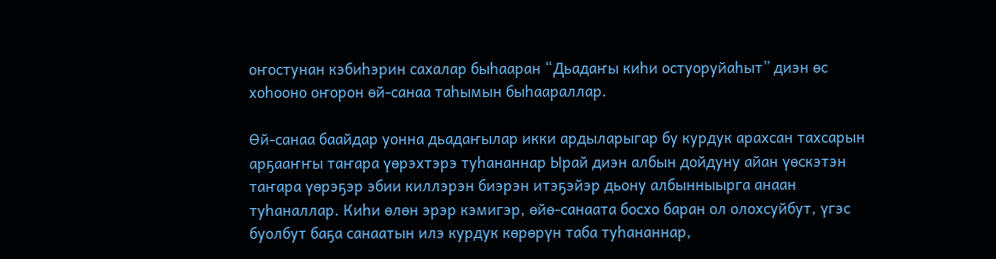оҥостунан кэбиһэрин сахалар быһааран “Дьадаҥы киһи остуоруйаһыт” диэн өс хоһооно оҥорон өй-санаа таһымын быһаараллар.

Өй-санаа баайдар уонна дьадаҥылар икки ардыларыгар бу курдук арахсан тахсарын арҕааҥҥы таҥара үөрэхтэрэ туһананнар Ырай диэн албын дойдуну айан үөскэтэн таҥара үөрэҕэр эбии киллэрэн биэрэн итэҕэйэр дьону албынныырга анаан туһаналлар. Киһи өлөн эрэр кэмигэр, өйө-санаата босхо баран ол олохсуйбут, үгэс буолбут баҕа санаатын илэ курдук көрөрүн таба туһананнар,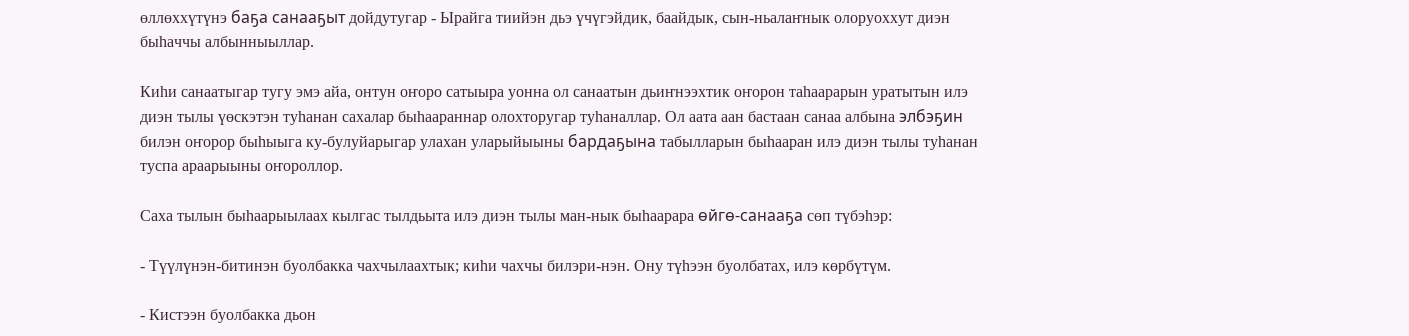өллөххүтүнэ баҕа санааҕыт дойдутугар - Ырайга тиийэн дьэ үчүгэйдик, баайдык, сын-ньалаҥнык олоруоххут диэн быһаччы албынныыллар.

Киһи санаатыгар тугу эмэ айа, онтун оҥоро сатыыра уонна ол санаатын дьиҥнээхтик оҥорон таһаарарын уратытын илэ диэн тылы үөскэтэн туһанан сахалар быһаараннар олохторугар туһаналлар. Ол аата аан бастаан санаа албына элбэҕин билэн оҥорор быһыыга ку-булуйарыгар улахан уларыйыыны бардаҕына табылларын быһааран илэ диэн тылы туһанан туспа араарыыны оҥороллор.

Саха тылын быһаарыылаах кылгас тылдьыта илэ диэн тылы ман-нык быһаарара өйгө-санааҕа сөп түбэһэр:

- Түүлүнэн-битинэн буолбакка чахчылаахтык; киһи чахчы билэри-нэн. Ону түһээн буолбатах, илэ көрбүтүм.

- Кистээн буолбакка дьон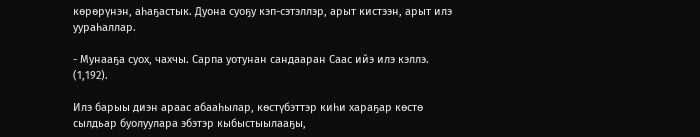көрөрүнэн, аһаҕастык. Дуона суоҕу кэп-сэтэллэр, арыт кистээн, арыт илэ уураһаллар.

- Мунааҕа суох, чахчы. Сарпа уотунан сандааран Саас ийэ илэ кэллэ. (1,192).

Илэ барыы диэн араас абааһылар, көстүбэттэр киһи хараҕар көстө сылдьар буолуулара эбэтэр кыбыстыылааҕы,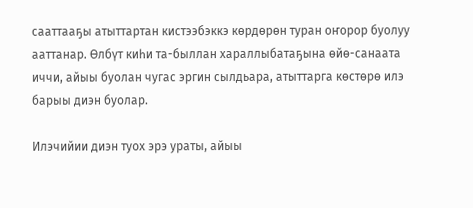сааттааҕы атыттартан кистээбэккэ көрдөрөн туран оҥорор буолуу ааттанар. Өлбүт киһи та-быллан хараллыбатаҕына өйө-санаата иччи, айыы буолан чугас эргин сылдьара, атыттарга көстөрө илэ барыы диэн буолар.

Илэчийии диэн туох эрэ ураты, айыы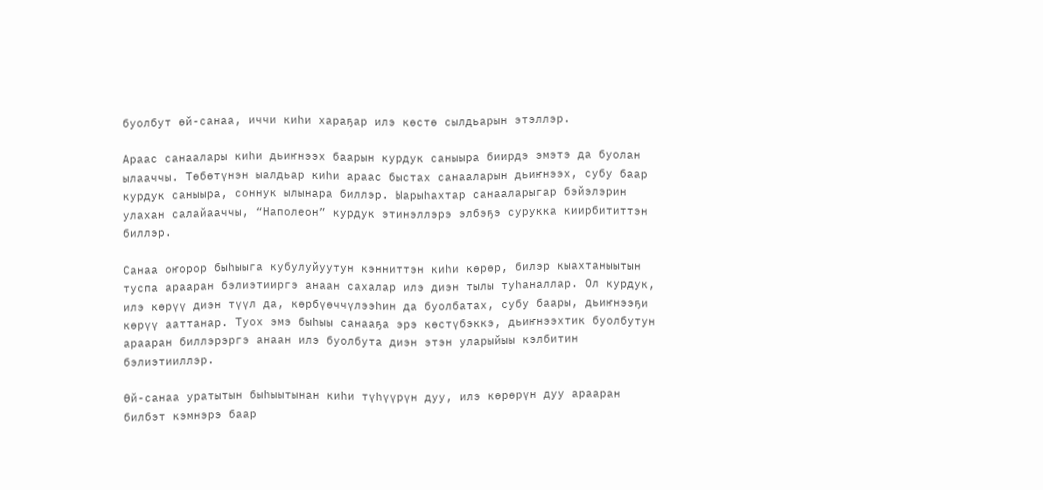буолбут өй-санаа, иччи киһи хараҕар илэ көстө сылдьарын этэллэр.

Араас санаалары киһи дьиҥнээх баарын курдук саныыра биирдэ эмэтэ да буолан ылааччы. Төбөтүнэн ыалдьар киһи араас быстах санааларын дьиҥнээх, субу баар курдук саныыра, соннук ылынара биллэр. Ыарыһахтар санааларыгар бэйэлэрин улахан салайааччы, “Наполеон” курдук этинэллэрэ элбэҕэ сурукка киирбититтэн биллэр.

Санаа оҥорор быһыыга кубулуйуутун кэнниттэн киһи көрөр, билэр кыахтаныытын туспа арааран бэлиэтииргэ анаан сахалар илэ диэн тылы туһаналлар. Ол курдук, илэ көрүү диэн түүл да, көрбүөччүлээһин да буолбатах, субу баары, дьиҥнээҕи көрүү ааттанар. Туох эмэ быһыы санааҕа эрэ көстүбэккэ, дьиҥнээхтик буолбутун арааран биллэрэргэ анаан илэ буолбута диэн этэн уларыйыы кэлбитин бэлиэтииллэр.

Өй-санаа уратытын быһыытынан киһи түһүүрүн дуу, илэ көрөрүн дуу арааран билбэт кэмнэрэ баар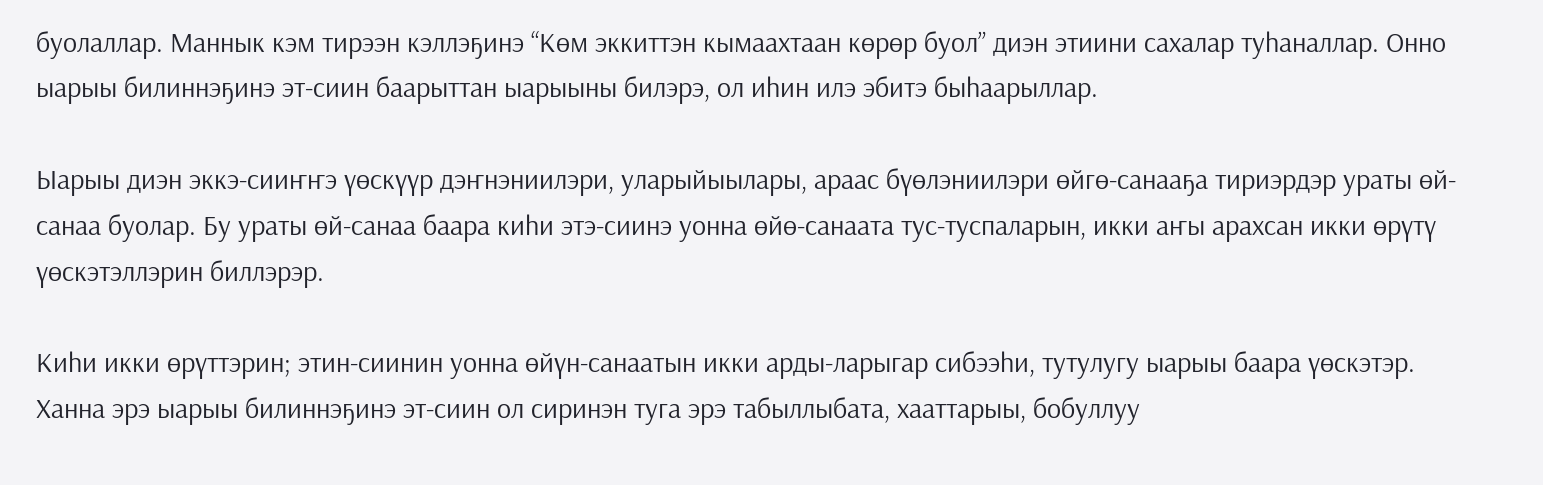буолаллар. Маннык кэм тирээн кэллэҕинэ “Көм эккиттэн кымаахтаан көрөр буол” диэн этиини сахалар туһаналлар. Онно ыарыы билиннэҕинэ эт-сиин баарыттан ыарыыны билэрэ, ол иһин илэ эбитэ быһаарыллар.

Ыарыы диэн эккэ-сииҥҥэ үөскүүр дэҥнэниилэри, уларыйыылары, араас бүөлэниилэри өйгө-санааҕа тириэрдэр ураты өй-санаа буолар. Бу ураты өй-санаа баара киһи этэ-сиинэ уонна өйө-санаата тус-туспаларын, икки аҥы арахсан икки өрүтү үөскэтэллэрин биллэрэр.

Киһи икки өрүттэрин; этин-сиинин уонна өйүн-санаатын икки арды-ларыгар сибээһи, тутулугу ыарыы баара үөскэтэр. Ханна эрэ ыарыы билиннэҕинэ эт-сиин ол сиринэн туга эрэ табыллыбата, хааттарыы, бобуллуу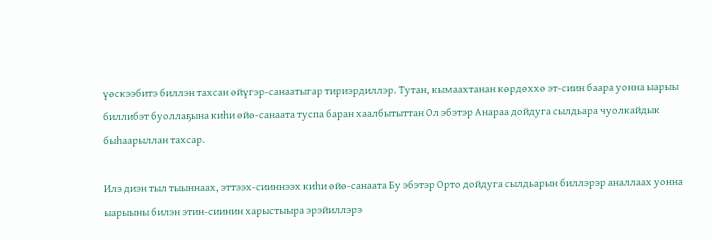үөскээбитэ биллэн тахсан өйүгэр-санаатыгар тириэрдиллэр. Тутан, кымаахтанан көрдөххө эт-сиин баара уонна ыарыы биллибэт буоллаҕына киһи өйө-санаата туспа баран хаалбытыттан Ол эбэтэр Анараа дойдуга сылдьара чуолкайдык быһаарыллан тахсар.

Илэ диэн тыл тыыннаах, эттээх-сииннээх киһи өйө-санаата Бу эбэтэр Орто дойдуга сылдьарын биллэрэр аналлаах уонна ыарыыны билэн этин-сиинин харыстыыра эрэйиллэрэ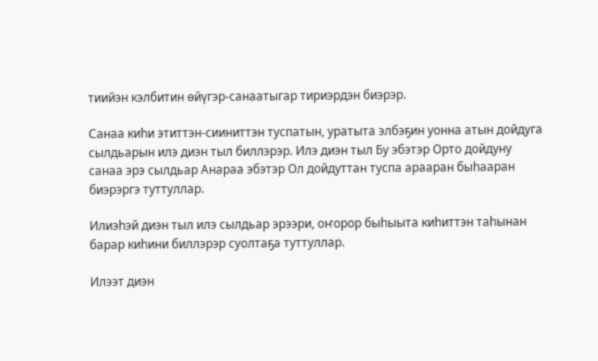тиийэн кэлбитин өйүгэр-санаатыгар тириэрдэн биэрэр.

Санаа киһи этиттэн-сииниттэн туспатын, уратыта элбэҕин уонна атын дойдуга сылдьарын илэ диэн тыл биллэрэр. Илэ диэн тыл Бу эбэтэр Орто дойдуну санаа эрэ сылдьар Анараа эбэтэр Ол дойдуттан туспа арааран быһааран биэрэргэ туттуллар.

Илиэһэй диэн тыл илэ сылдьар эрээри, оҥорор быһыыта киһиттэн таһынан барар киһини биллэрэр суолтаҕа туттуллар.

Илээт диэн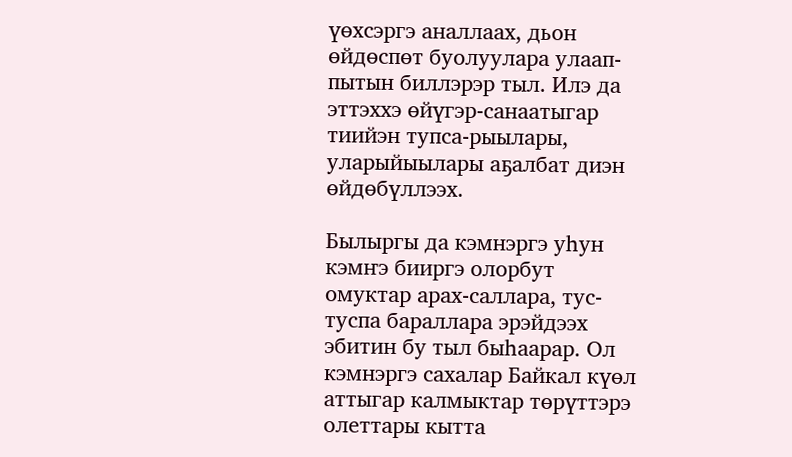үөхсэргэ аналлаах, дьон өйдөспөт буолуулара улаап-пытын биллэрэр тыл. Илэ да эттэххэ өйүгэр-санаатыгар тиийэн тупса-рыылары, уларыйыылары аҕалбат диэн өйдөбүллээх.

Былыргы да кэмнэргэ уһун кэмҥэ бииргэ олорбут омуктар арах-саллара, тус-туспа бараллара эрэйдээх эбитин бу тыл быһаарар. Ол кэмнэргэ сахалар Байкал күөл аттыгар калмыктар төрүттэрэ олеттары кытта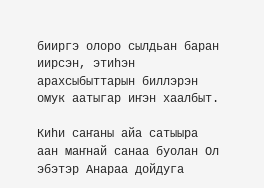бииргэ олоро сылдьан баран иирсэн, этиһэн арахсыбыттарын биллэрэн омук аатыгар иҥэн хаалбыт.

Киһи саҥаны айа сатыыра аан маҥнай санаа буолан Ол эбэтэр Анараа дойдуга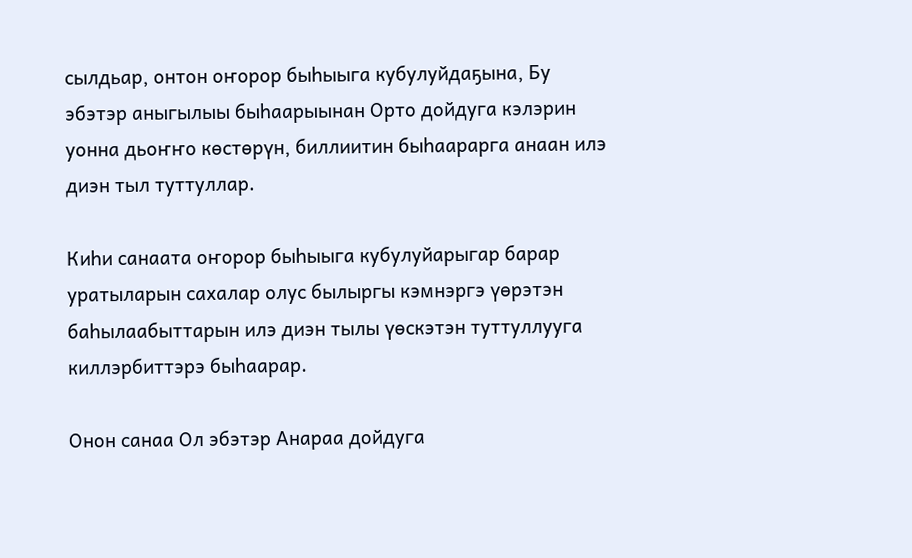сылдьар, онтон оҥорор быһыыга кубулуйдаҕына, Бу эбэтэр аныгылыы быһаарыынан Орто дойдуга кэлэрин уонна дьоҥҥо көстөрүн, биллиитин быһаарарга анаан илэ диэн тыл туттуллар.

Киһи санаата оҥорор быһыыга кубулуйарыгар барар уратыларын сахалар олус былыргы кэмнэргэ үөрэтэн баһылаабыттарын илэ диэн тылы үөскэтэн туттуллууга киллэрбиттэрэ быһаарар.

Онон санаа Ол эбэтэр Анараа дойдуга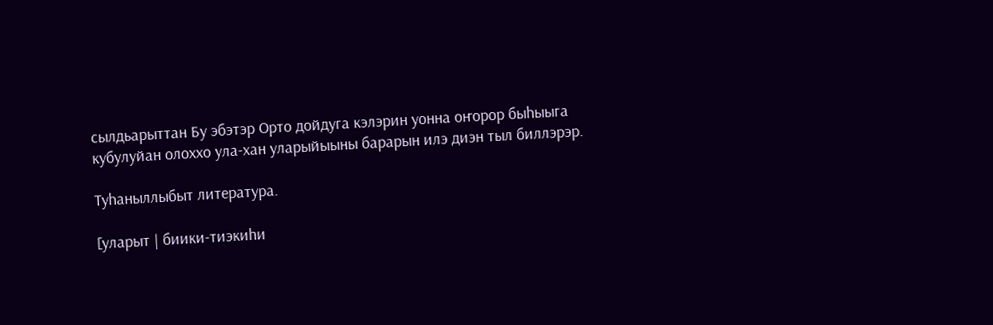сылдьарыттан Бу эбэтэр Орто дойдуга кэлэрин уонна оҥорор быһыыга кубулуйан олоххо ула-хан уларыйыыны барарын илэ диэн тыл биллэрэр.

Туһаныллыбыт литература.

[уларыт | биики-тиэкиһи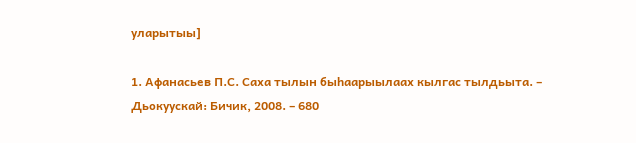уларытыы]

1. Афанасьев П.С. Саха тылын быһаарыылаах кылгас тылдьыта. – Дьокуускай: Бичик, 2008. – 680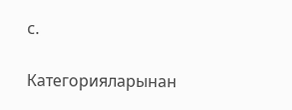с.

Категорияларынан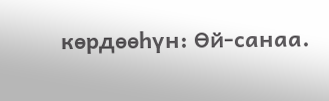көрдөөһүн: Өй-санаа.